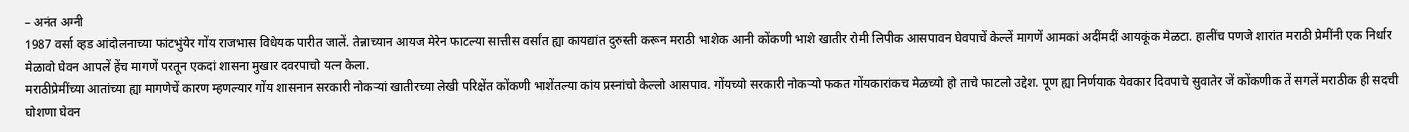– अनंत अग्नी
1987 वर्सा व्हड आंदोलनाच्या फांटभुंयेर गोंय राजभास विधेयक पारीत जालें. तेन्नाच्यान आयज मेरेन फाटल्या सात्तीस वर्सांत ह्या कायद्यांत दुरुस्ती करून मराठी भाशेक आनी कोंकणी भाशे खातीर रोमी लिपीक आसपावन घेवपाचें केल्लें मागणें आमकां अदींमदीं आयकूंक मेळटा. हालींच पणजे शारांत मराठी प्रेमींनी एक निर्धार मेळावो घेवन आपलें हेंच मागणें परतून एकदां शासना मुखार दवरपाचो यत्न केला.
मराठीप्रेमींच्या आतांच्या ह्या मागणेचें कारण म्हणल्यार गोंय शासनान सरकारी नोकऱ्यां खातीरच्या लेखी परिक्षेंत कोंकणी भाशेंतल्या कांय प्रस्नांचो केल्लो आसपाव. गोंयच्यो सरकारी नोकऱ्यो फकत गोंयकारांकच मेळच्यो हो ताचे फाटलो उद्देश. पूण ह्या निर्णयाक येवकार दिवपाचे सुवातेर जें कोंकणीक तें सगलें मराठीक ही सदची घोशणा घेवन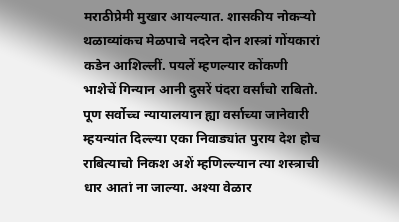मराठीप्रेमी मुखार आयल्यात. शासकीय नोकऱ्यो थळाव्यांकच मेळपाचे नदरेन दोन शस्त्रां गोंयकारां कडेन आशिल्लीं. पयलें म्हणल्यार कोंकणी भाशेचें गिन्यान आनी दुसरें पंदरा वर्सांचो राबितो. पूण सर्वोच्च न्यायालयान ह्या वर्साच्या जानेवारी म्हयन्यांत दिल्ल्या एका निवाड्यांत पुराय देश होच राबित्याचो निकश अशें म्हणिल्ल्यान त्या शस्त्राची धार आतां ना जाल्या. अश्या वेळार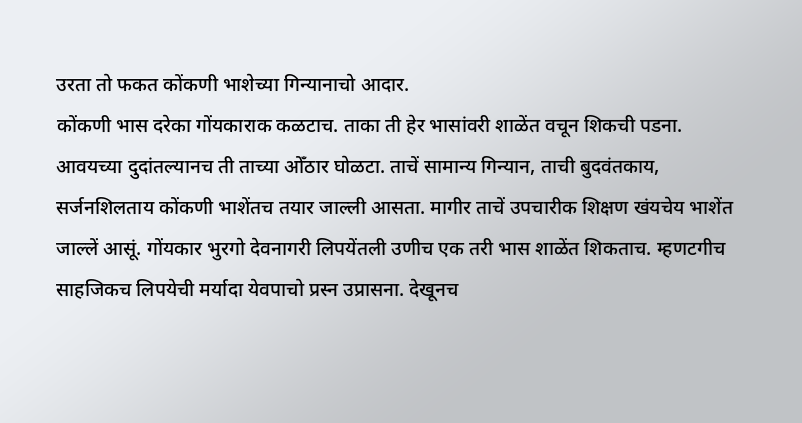उरता तो फकत कोंकणी भाशेच्या गिन्यानाचो आदार.
कोंकणी भास दरेका गोंयकाराक कळटाच. ताका ती हेर भासांवरी शाळेंत वचून शिकची पडना. आवयच्या दुदांतल्यानच ती ताच्या ओँठार घोळटा. ताचें सामान्य गिन्यान, ताची बुदवंतकाय, सर्जनशिलताय कोंकणी भाशेंतच तयार जाल्ली आसता. मागीर ताचें उपचारीक शिक्षण खंयचेय भाशेंत जाल्लें आसूं. गोंयकार भुरगो देवनागरी लिपयेंतली उणीच एक तरी भास शाळेंत शिकताच. म्हणटगीच साहजिकच लिपयेची मर्यादा येवपाचो प्रस्न उप्रासना. देखूनच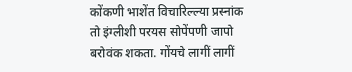कोंकणी भाशेंत विचारिल्ल्या प्रस्नांक तो इंग्लीशी परयस सोपेंपणी जापो बरोवंक शकता. गोंयचे लागीं लागीं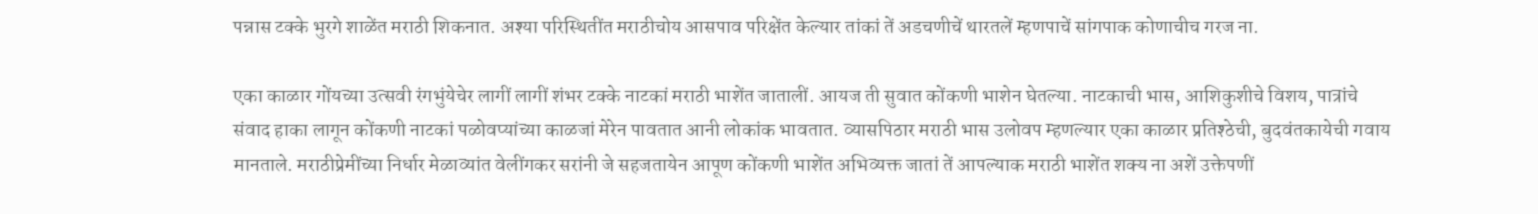पन्नास टक्के भुरगे शाळेंत मराठी शिकनात. अश्या परिस्थितींत मराठीचोय आसपाव परिक्षेंत केल्यार तांकां तें अडचणीचें थारतलें म्हणपाचें सांगपाक कोणाचीच गरज ना.

एका काळार गोंयच्या उत्सवी रंगभुंयेचेर लागीं लागीं शंभर टक्के नाटकां मराठी भाशेंत जातालीं. आयज ती सुवात कोंकणी भाशेन घेतल्या. नाटकाची भास, आशिकुशीचे विशय, पात्रांचे संवाद हाका लागून कोंकणी नाटकां पळोवप्यांच्या काळजां मेरेन पावतात आनी लोकांक भावतात. व्यासपिठार मराठी भास उलोवप म्हणल्यार एका काळार प्रतिश्ठेची, बुदवंतकायेची गवाय मानताले. मराठीप्रेमींच्या निर्धार मेळाव्यांत वेलींगकर सरांनी जे सहजतायेन आपूण कोंकणी भाशेंत अभिव्यक्त जातां तें आपल्याक मराठी भाशेंत शक्य ना अशें उक्तेपणीं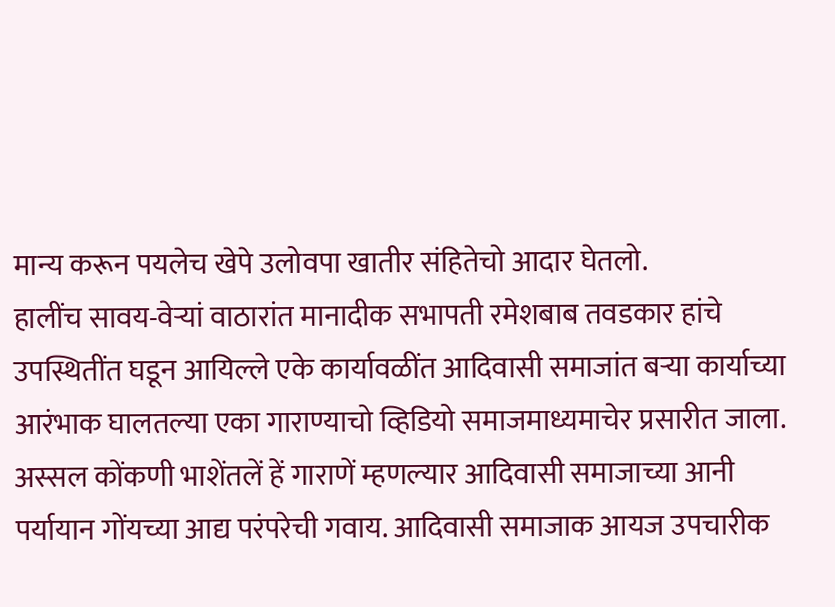मान्य करून पयलेच खेपे उलोवपा खातीर संहितेचो आदार घेतलो.
हालींच सावय-वेऱ्यां वाठारांत मानादीक सभापती रमेशबाब तवडकार हांचे उपस्थितींत घडून आयिल्ले एके कार्यावळींत आदिवासी समाजांत बऱ्या कार्याच्या आरंभाक घालतल्या एका गाराण्याचो व्हिडियो समाजमाध्यमाचेर प्रसारीत जाला. अस्सल कोंकणी भाशेंतलें हें गाराणें म्हणल्यार आदिवासी समाजाच्या आनी पर्यायान गोंयच्या आद्य परंपरेची गवाय. आदिवासी समाजाक आयज उपचारीक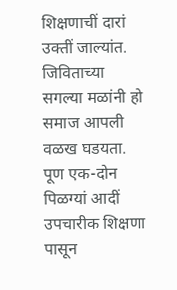शिक्षणाचीं दारां उक्तीं जाल्यांत. जिविताच्या सगल्या मळांनी हो समाज आपली वळख घडयता. पूण एक-दोन पिळग्यां आदीं उपचारीक शिक्षणा पासून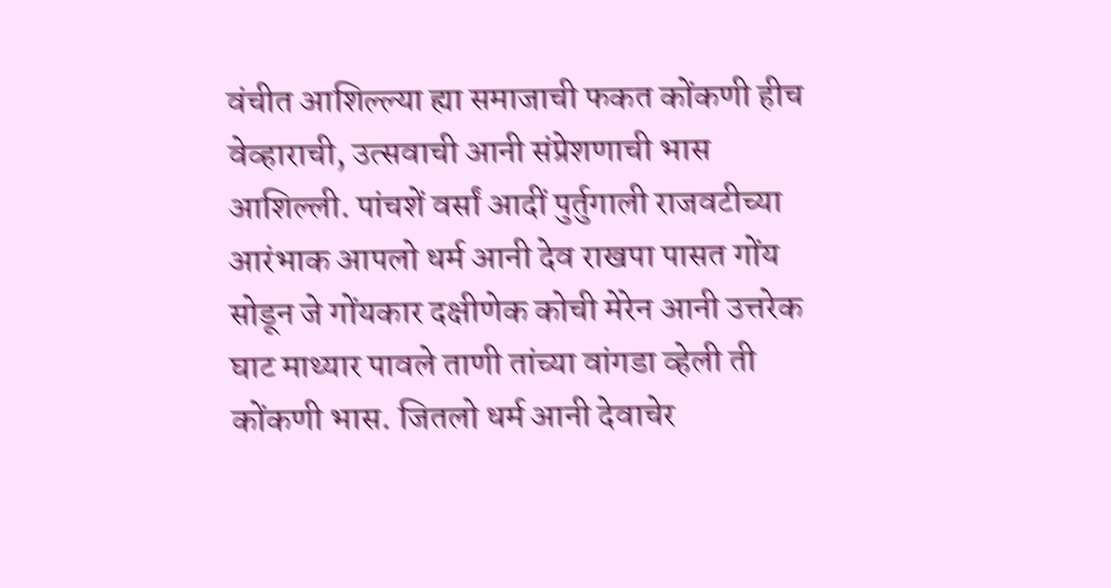वंचीत आशिल्ल्या ह्या समाजाची फकत कोंकणी हीच वेव्हाराची, उत्सवाची आनी संप्रेशणाची भास आशिल्ली. पांचशें वर्सां आदीं पुर्तुगाली राजवटीच्या आरंभाक आपलो धर्म आनी देव राखपा पासत गोंय सोडून जे गोंयकार दक्षीणेक कोची मेरेन आनी उत्तरेक घाट माथ्यार पावले ताणी तांच्या वांगडा व्हेली ती कोंकणी भास. जितलो धर्म आनी देवाचेर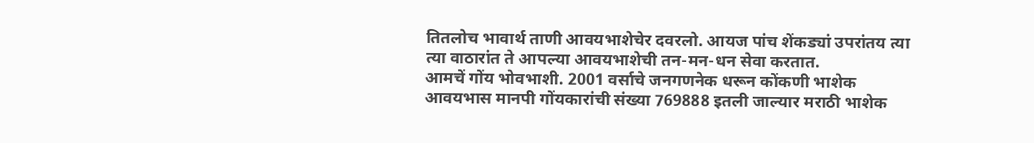तितलोच भावार्थ ताणी आवयभाशेचेर दवरलो. आयज पांच शेंकड्यां उपरांतय त्या त्या वाठारांत ते आपल्या आवयभाशेची तन-मन-धन सेवा करतात.
आमचें गोंय भोवभाशी. 2001 वर्साचे जनगणनेक धरून कोंकणी भाशेक आवयभास मानपी गोंयकारांची संख्या 769888 इतली जाल्यार मराठी भाशेक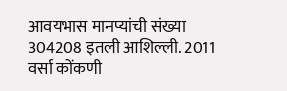आवयभास मानप्यांची संख्या 304208 इतली आशिल्ली. 2011 वर्सा कोंकणी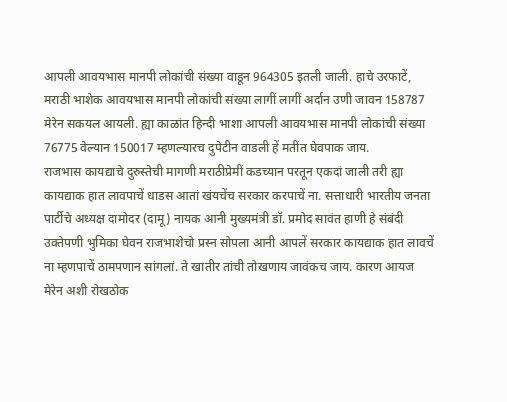आपली आवयभास मानपी लोकांची संख्या वाडून 964305 इतली जाली. हाचे उरफाटें, मराठी भाशेक आवयभास मानपी लोकांची संख्या लागीं लागीं अर्दान उणी जावन 158787 मेरेन सकयल आयली. ह्या काळांत हिन्दी भाशा आपली आवयभास मानपी लोकांची संख्या 76775 वेल्यान 150017 म्हणल्यारच दुपेटीन वाडली हें मतींत घेवपाक जाय.
राजभास कायद्याचे दुरुस्तेची मागणी मराठीप्रेमीं कडच्यान परतून एकदां जाली तरी ह्या कायद्याक हात लावपाचें धाडस आतां खंयचेंच सरकार करपाचें ना. सत्ताधारी भारतीय जनता पार्टीचे अध्यक्ष दामोदर (दामू) नायक आनी मुख्यमंत्री डॉ. प्रमोद सावंत हाणी हे संबंदी उक्तेपणी भुमिका घेवन राजभाशेचो प्रस्न सोपला आनी आपलें सरकार कायद्याक हात लावचें ना म्हणपाचें ठामपणान सांगलां. ते खातीर तांची तोखणाय जावंकच जाय. कारण आयज मेरेन अशी रोखठोक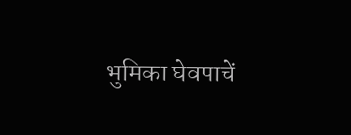भुमिका घेवपाचें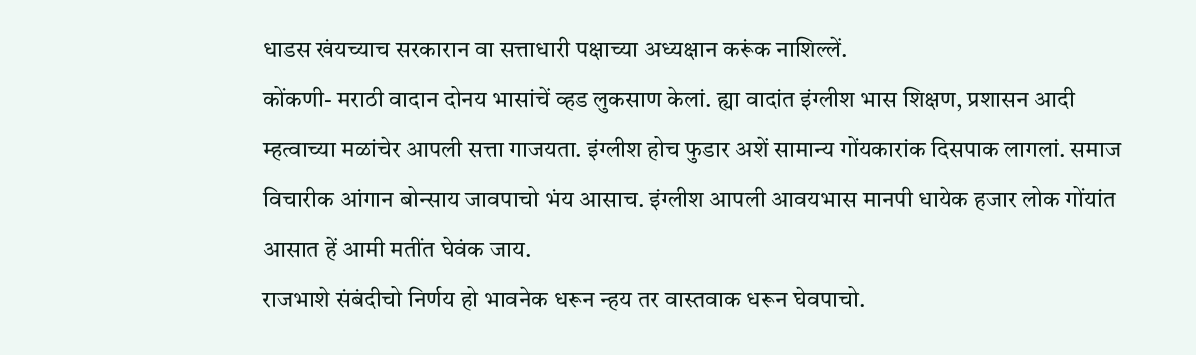धाडस खंयच्याच सरकारान वा सत्ताधारी पक्षाच्या अध्यक्षान करूंक नाशिल्लें.
कोंकणी- मराठी वादान दोनय भासांचें व्हड लुकसाण केलां. ह्या वादांत इंग्लीश भास शिक्षण, प्रशासन आदी म्हत्वाच्या मळांचेर आपली सत्ता गाजयता. इंग्लीश होच फुडार अशें सामान्य गोंयकारांक दिसपाक लागलां. समाज विचारीक आंगान बोन्साय जावपाचो भंय आसाच. इंग्लीश आपली आवयभास मानपी धायेक हजार लोक गोंयांत आसात हें आमी मतींत घेवंक जाय.
राजभाशे संबंदीचो निर्णय हो भावनेक धरून न्हय तर वास्तवाक धरून घेवपाचो.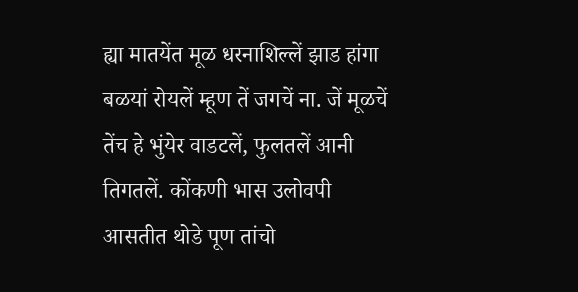ह्या मातयेंत मूळ धरनाशिल्लें झाड हांगा बळयां रोयलें म्हूण तें जगचें ना. जें मूळचें तेंच हे भुंयेर वाडटलें, फुलतलें आनी तिगतलें. कोंकणी भास उलोवपी आसतीत थोडे पूण तांचो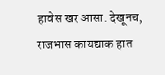हावेस खर आसा. देखूनच, राजभास कायद्याक हात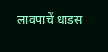लावपाचें धाडस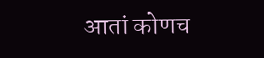आतां कोणच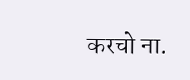करचो ना.